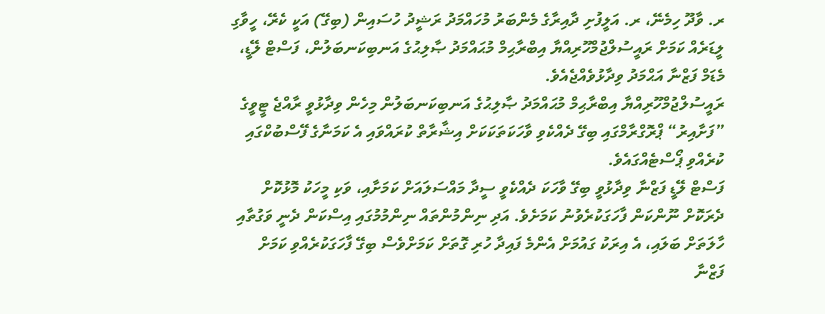ރ. ވާދޫ ހިމެނޭ، ރ. އަލީފުށި ދާއިރާގެ މެންބަރު މުހައްމަދު ރަޝީދު ހުސައިން (ބިގޭ) އަކީ ކެރޭ، ހީވާގި ލީޑަރެއް ކަމަށް ރައީސުލްޖުމްހޫރިއްޔާ އިބްރާޙިމް މުޙައްމަދު ޞާލިޙުގެ އަނބިކަނބަލުން، ފަސްޓް ލޭޑީ، މެޑަމް ފަޒްނާ އަޙްމަދު ވިދާޅުވެއްޖެއެވެ.
ރައީސުލްޖުމްހޫރިއްޔާ އިބްރާޙިމް މުޙައްމަދު ޞާލިޙުގެ އަނބިކަނބަލުން މިހެން ވިދާޅުވީ ރާއްޖެ ޓީވީގެ ”ފަށާއިރު“ ޕްރޮގްރާމްގައި ބިގޭ ދެއްކެވި ވާހަކަތަކަކަށް އިޝާރާތް ކުރައްވައި އެ ކަމަނާގެ ފޭސްބުކްގައި ކުރެއްވި ޕޯސްޓެއްގައެވެ.
ފަސްޓް ލޭޑީ ފަޒްނާ ވިދާޅުވީ ބިގޭ ވާހަކަ ދެއްކެވީ ސީދާ މައްސަލައަށް ކަމަށާއި، ވަކި މީހަކު މޮޅުކޮށް ދެރަކޮށް ނޫންކަން ފާހަގަކުރެވުނު ކަމަށެވެ. އަދި ނިންމުންތައް ނިންމުމުގައި އިސްކަން ދެނީ ވަގުތާއި ހާލަތަށް ބަލައި، އެ އިރަކު ގައުމަށް އެންމެ ފައިދާ ހުރި ގޮތަށް ކަމަށްވެސް ބިގޭ ފާހަގަކުރެއްވި ކަމަށް ފަޒްނާ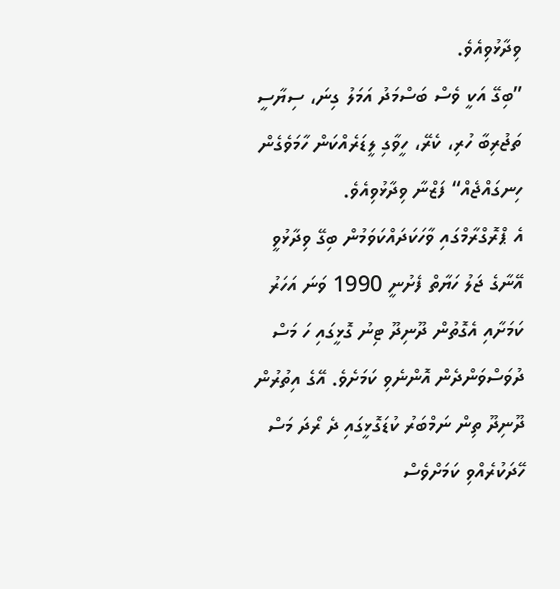ވިދާޅުވިއެވެ.
”ބިގޭ އަކީ ވެސް ބަސްމަދު އަމަލު ގިނަ، ސިޔާސީ ތަޖުރިބާ ހުރި، ކެރޭ، ހީވާގި ލީޑަރެއްކަން ހާމަވެގެން ހިނގައްޖެއް“ ފަޒްނާ ވިދާޅުވިއެވެ.
އެ ޕްރޮގްރާމްގައި ވާހަކަދައްކަވަމުން ބިގޭ ވިދާޅުވީ އޭނާގެ ޖަލު ހަޔާތް ފެށުނީ 1990 ވަނަ އަހަރު ކަމަށާއި އެގޮތުން ދޫނިދޫ ޓިނު ގޮޅީގައި ހަ މަސް ދުވަސްވަންދެން އޮންނެވި ކަމަށެވެ. އޭގެ އިތުރުން ދޫނިދޫ ތިން ނަމްބަރު ކުޑަގޮޅީގައި ދެ ރޯދަ މަސް ހޭދަކުރެއްވި ކަމަށްވެސް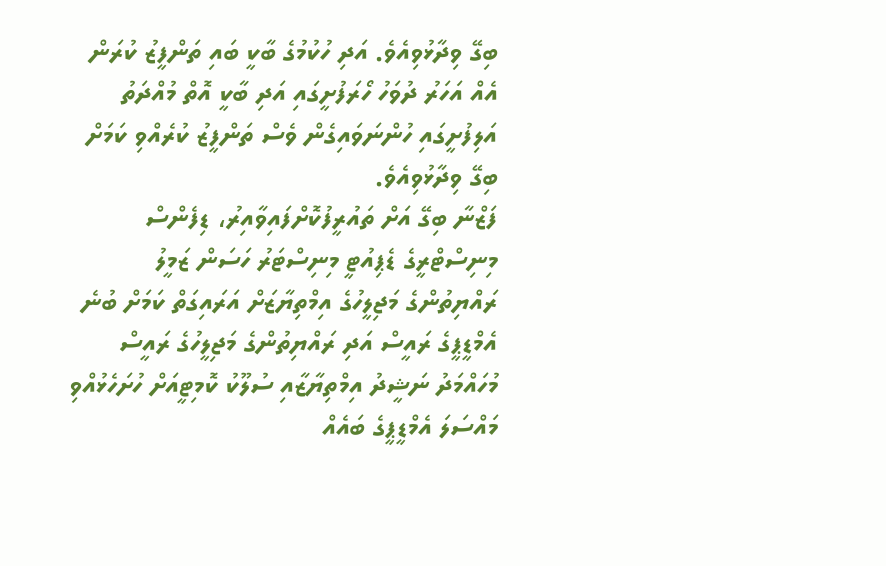ބިގޭ ވިދާޅުވިއެވެ. އަދި ހުކުމުގެ ބާކީ ބައި ތަންފީޒު ކުރަން އެއް އަހަރު ދުވަހު ހޯރަފުށީގައި އަދި ބާކީ އޮތް މުއްދަތު އަލިފުށީގައި ހުންނަވައިގެން ވެސް ތަންފީޒު ކުރެއްވި ކަމަށް ބިގޭ ވިދާޅުވިއެވެ.
ފަޒްނާ ބިގޭ އަށް ތައުރީފުކޮށްފައިވާއިރު، ޑިފެންސް މިނިސްޓްރީގެ ޑެޕިއުޓީ މިނިސްޓަރު ހަސަން ޒަމީލު ރައްޔިތުންގެ މަޖިލީހުގެ އިމްތިޔާޒަށް އަރައިގަތް ކަމަށް ބުނެ އެމްޑީޕީގެ ރައީސް އަދި ރައްޔިތުންގެ މަޖިލީހުގެ ރައީސް މުހައްމަދު ނަޝީދު އިމްތިޔާޒާއި ސުލޫކު ކޮމިޓީއަށް ހުށަހެޅުއްވި މައްސަލަ އެމްޑީޕީގެ ބައެއް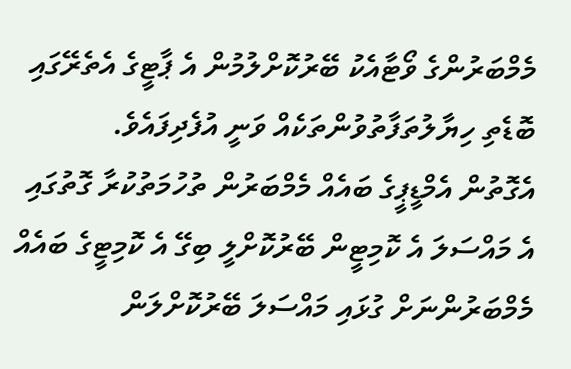މެމްބަރުންގެ ވޯޓާއެކު ބޭރުކޮށްލުމުން އެ ޕާޓީގެ އެތެރޭގައި ބޮޑެތި ހިޔާލުތަފާތުވުންތަކެއް ވަނީ އުފެދިފައެވެ.
އެގޮތުން އެމްޑީޕީގެ ބައެއް މެމްބަރުން ތުހުމަތުކުރާ ގޮތުގައި އެ މައްސަލަ އެ ކޮމިޓީން ބޭރުކޮށްލީ ބިގޭ އެ ކޮމިޓީގެ ބައެއް މެމްބަރުންނަށް ގުޅައި މައްސަލަ ބޭރުކޮށްލަން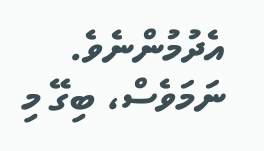އެދުމުންނެވެ. ނަމަވެސް، ބިގޭ މި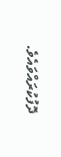ދޮފުކުރައްވައެވެ.